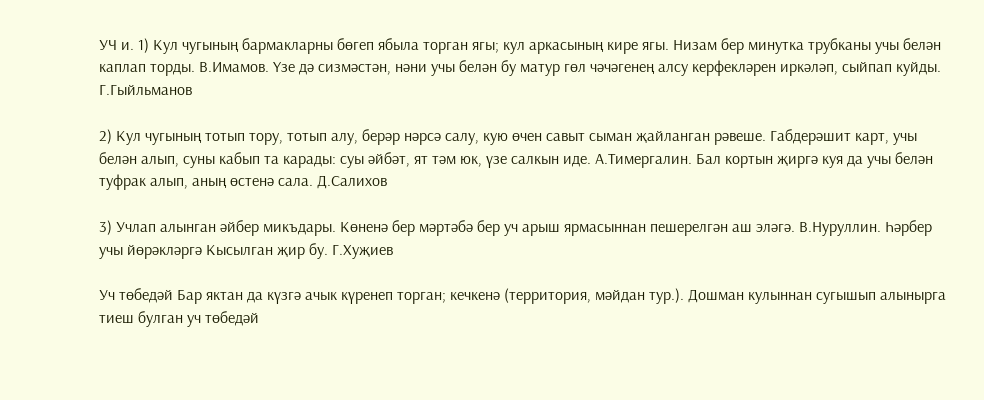УЧ и. 1) Кул чугының бармакларны бөгеп ябыла торган ягы; кул аркасының кире ягы. Низам бер минутка трубканы учы белән каплап торды. В.Имамов. Үзе дә сизмәстән, нәни учы белән бу матур гөл чәчәгенең алсу керфекләрен иркәләп, сыйпап куйды. Г.Гыйльманов

2) Кул чугының тотып тору, тотып алу, берәр нәрсә салу, кую өчен савыт сыман җайланган рәвеше. Габдерәшит карт, учы белән алып, суны кабып та карады: суы әйбәт, ят тәм юк, үзе салкын иде. А.Тимергалин. Бал кортын җиргә куя да учы белән туфрак алып, аның өстенә сала. Д.Салихов

3) Учлап алынган әйбер микъдары. Көненә бер мәртәбә бер уч арыш ярмасыннан пешерелгән аш эләгә. В.Нуруллин. Һәрбер учы йөрәкләргә Кысылган җир бу. Г.Хуҗиев

Уч төбедәй Бар яктан да күзгә ачык күренеп торган; кечкенә (территория, мәйдан тур.). Дошман кулыннан сугышып алынырга тиеш булган уч төбедәй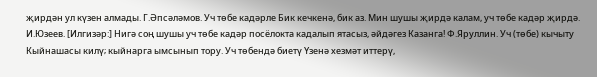җирдән ул күзен алмады. Г.Әпсәләмов. Уч төбе кадәрле Бик кечкенә, бик аз. Мин шушы җирдә калам, уч төбе кадәр җирдә. И.Юзеев. [Илгизәр:] Нигә соң шушы уч төбе кадәр посёлокта кадалып ятасыз, әйдәгез Казанга! Ф.Яруллин. Уч (төбе) кычыту Кыйнашасы килү; кыйнарга ымсынып тору. Уч төбендә биетү Үзенә хезмәт иттерү,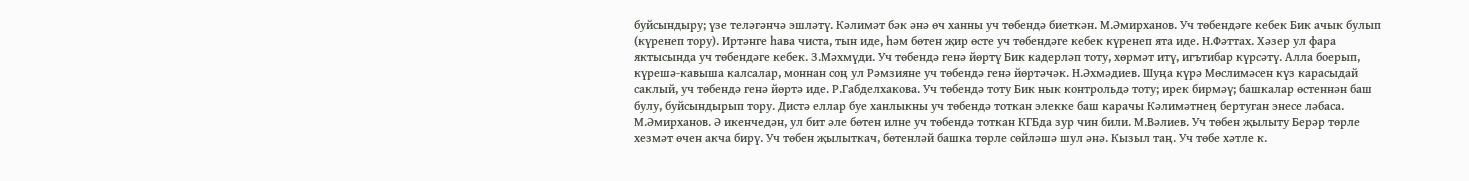буйсындыру; үзе теләгәнчә эшләтү. Кәлимәт бәк әнә өч ханны уч төбендә биеткән. М.Әмирханов. Уч төбендәге кебек Бик ачык булып (күренеп тору). Иртәнге һава чиста, тын иде, һәм бөтен җир өсте уч төбендәге кебек күренеп ята иде. Н.Фәттах. Хәзер ул фара яктысында уч төбендәге кебек. З.Мәхмүди. Уч төбендә генә йөртү Бик кадерләп тоту, хөрмәт итү, игътибар күрсәтү. Алла боерып, күрешә-кавыша калсалар, моннан соң ул Рәмзияне уч төбендә генә йөртәчәк. Н.Әхмәдиев. Шуңа күрә Мөслимәсен күз карасыдай саклый, уч төбендә генә йөртә иде. Р.Габделхакова. Уч төбендә тоту Бик нык контрольдә тоту; ирек бирмәү; башкалар өстеннән баш булу, буйсындырып тору. Дистә еллар буе ханлыкны уч төбендә тоткан элекке баш карачы Кәлимәтнең бертуган энесе ләбаса. М.Әмирханов. Ә икенчедән, ул бит әле бөтен илне уч төбендә тоткан КГБда зур чин били. М.Вәлиев. Уч төбен җылыту Берәр төрле хезмәт өчен акча бирү. Уч төбен җылыткач, бөтенләй башка төрле сөйләшә шул әнә. Кызыл таң. Уч төбе хәтле к.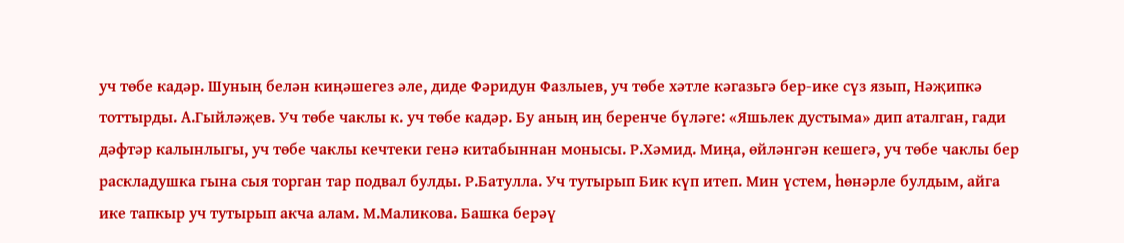уч төбе кадәр. Шуның белән киңәшегез әле, диде Фәридун Фазлыев, уч төбе хәтле кәгазьгә бер-ике сүз язып, Нәҗипкә тоттырды. А.Гыйләҗев. Уч төбе чаклы к. уч төбе кадәр. Бу аның иң беренче бүләге: «Яшьлек дустыма» дип аталган, гади дәфтәр калынлыгы, уч төбе чаклы кечтеки генә китабыннан монысы. Р.Хәмид. Миңа, өйләнгән кешегә, уч төбе чаклы бер раскладушка гына сыя торган тар подвал булды. Р.Батулла. Уч тутырып Бик күп итеп. Мин үстем, һөнәрле булдым, айга ике тапкыр уч тутырып акча алам. М.Маликова. Башка берәү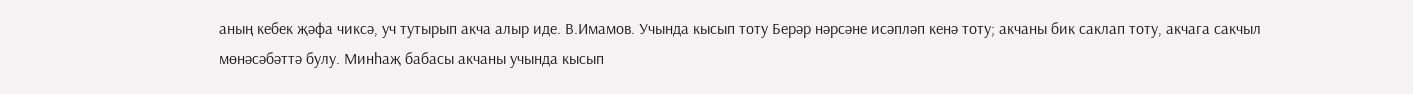аның кебек җәфа чиксә, уч тутырып акча алыр иде. В.Имамов. Учында кысып тоту Берәр нәрсәне исәпләп кенә тоту; акчаны бик саклап тоту, акчага сакчыл мөнәсәбәттә булу. Минһаҗ бабасы акчаны учында кысып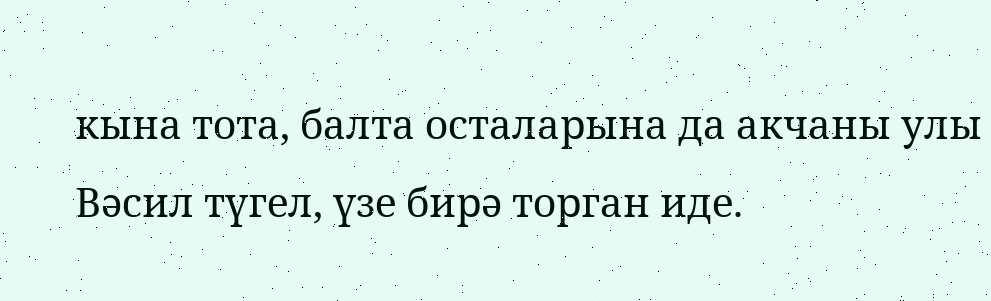кына тота, балта осталарына да акчаны улы Вәсил түгел, үзе бирә торган иде.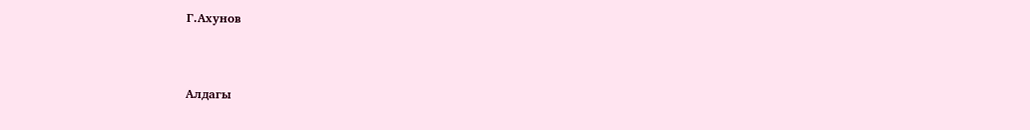Г.Ахунов



Алдагы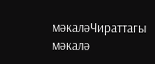мәкаләЧираттагы мәкалә